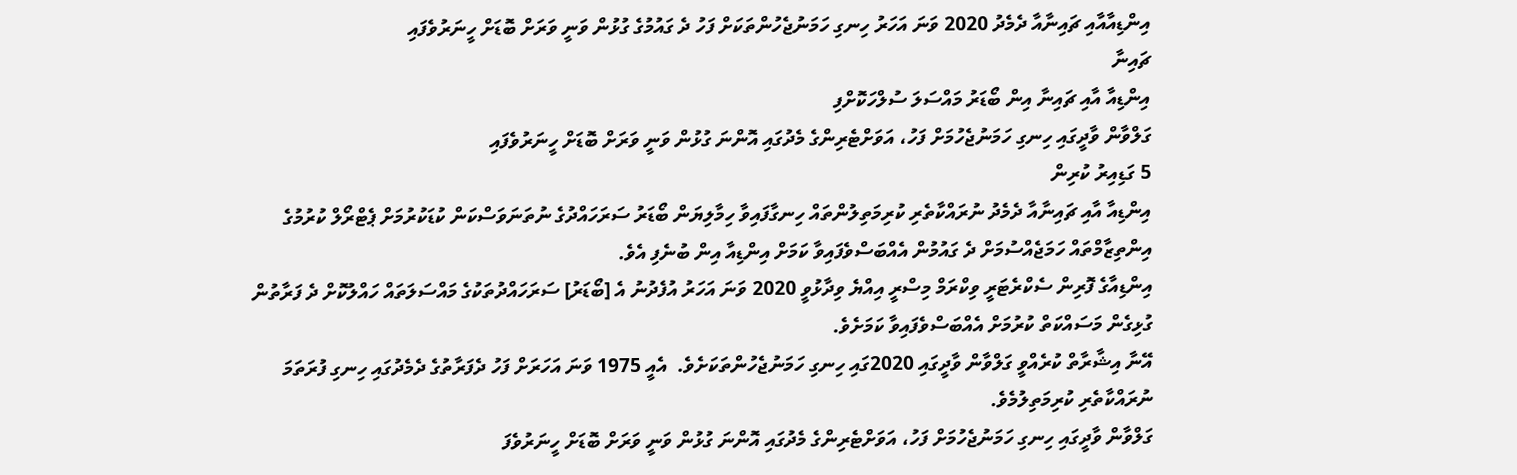އިންޑިއާއާއި ޗައިނާއާ ދެމެދު 2020 ވަނަ އަހަރު ހިނގި ހަމަނުޖެހުންތަކަށް ފަހު ދެ ގައުމުގެ ގުޅުން ވަނީ ވަރަށް ބޮޑަށް ހީނަރުވެފައި
ޗައިނާ
އިންޑިއާ އާއި ޗައިނާ އިން ބޯޑަރު މައްސަލަ ސުލްހަކޮށްފި
ގަލްވާން ވާދީގައި ހިނގި ހަމަނުޖެހުމަށް ފަހު، އަވަށްޓެރިންގެ މެދުގައި އޮންނަ ގުޅުން ވަނީ ވަރަށް ބޮޑަށް ހީނަރުވެފައި
5 ގަޑިއިރު ކުރިން
އިންޑިއާ އާއި ޗައިނާއާ ދެމެދު ނުރައްކާތެރި ކުރިމަތިލުންތައް ހިނގާފައިވާ ހިމާލިޔަން ބޯޑަރު ސަރަހައްދުގެ ނުތަނަވަސްކަން ކުޑަކުރުމަށް ޕެޓްރޯލް ކުރުމުގެ އިންތިޒާމްތައް ހަމަޖެއްސުމަށް ދެ ގައުމުން އެއްބަސްވެފައިވާ ކަމަށް އިންޑިއާ އިން ބުނެފި އެވެ.
އިންޑިއާގެ ފޮރިން ސެކްރެޓަރީ ވިކްރަމް މިސްރީ އިއްޔެ ވިދާޅުވީ 2020 ވަނަ އަހަރު އުފެދުނު އެ [ބޯޑަރު] ސަރަހައްދުތަކުގެ މައްސަލަތައް ހައްލުކޮށް ދެ ފަރާތުން ގުޅިގެން މަސައްކަތް ކުރުމަށް އެއްބަސްވެފައިވާ ކަމަށެވެ.
އޭނާ އިޝާރާތް ކުރެއްވީ ގަލްވާން ވާދީގައި 2020ގައި ހިނގި ހަމަނުޖެހުންތަކަށެވެ.  އެއީ 1975 ވަނަ އަހަރަށް ފަހު ދެފަރާތުގެ ދެމެދުގައި ހިނގި ފުރަތަމަ ނުރައްކާތެރި ކުރިމަތިލުމެވެ.
ގަލްވާން ވާދީގައި ހިނގި ހަމަނުޖެހުމަށް ފަހު، އަވަށްޓެރިންގެ މެދުގައި އޮންނަ ގުޅުން ވަނީ ވަރަށް ބޮޑަށް ހީނަރުވެފަ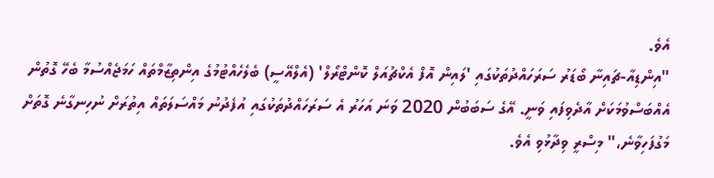އެވެ.
"އިންޑިއާ-ޗައިނާ ބޯޑަރު ސަރަހައްދުތަކުގައި 'ލައިން އޮފް އެކްޗުއަލް ކޮންޓްރޯލް' (އެލްއޭސީ) ބެލެހެއްޓުމުގެ އިންތިޒާމްތައް ހަމަޖެއްސުމާ ބެހޭ ގޮތުން އެއްބަސްވުމަކަށް އާދެވިފައި ވަނީ. އޭގެ ސަބަބުން 2020 ވަނަ އަހަރު އެ ސަރަހައްދުތަކުގައި އުފެދުނު މައްސަލަތައް އިތުރަށް ނުހިނގާނެ ގޮތަށް މަގުފަހިވާނެ،" މިސްރީ ވިދާޅުވި އެވެ.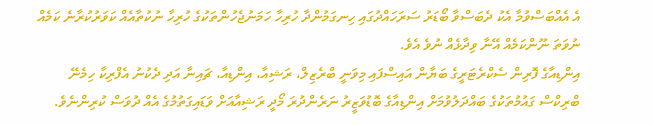އެ އެއްބަސްވުމާ އެކު ދެބަސްވާ ބޯޑަރު ސަރަހައްދުގައި ހިނގަމުންދާ ހުރިހާ ހަމަނުޖެހުންތަކުގެ ހުރިހާ ނުކުތާއެއް ކަވަރުކުރާނެ ކަމެއް ނުވަތަ ނޫންކަމެއް އޭނާ ވިދާޅެއް ނުވެ އެވެ.
އިންޑިއާގެ ފޮރިން ސެކްރެޓަރީގެ ބަޔާން އައިސްފައި މިވަނީ ބްރެޒިލް، ރަޝިއާ، އިންޑިއާ، ޗައިނާ އަދި ދެކުނު އެފްރިކާ ހިމެނޭ ބްރިކްސް ގައުމުތަކުގެ ބައްދަލުވުމަށް އިންޑިއާގެ ބޮޑުވަޒީރު ނަރެންދުރަ މޯދީ ރަޝިއާއަށް ވަޑައިގަތުމުގެ އެއް ދުވަސް ކުރިންނެވެ.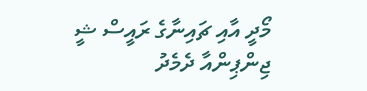މޯދީ އާއި ޗައިނާގެ ރައީސް ޝީ ޖިންޕިންއާ ދެމެދު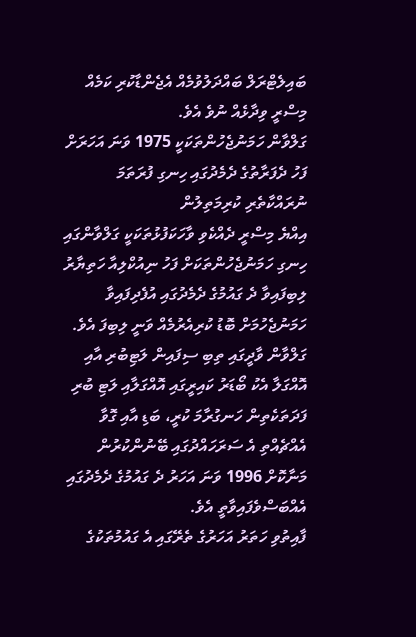ބައިލެޓްރަލް ބައްދަލުވުމެއް އެޖެންޑާކުރި ކަމެއް މިސްރީ ވިދާޅެއް ނުވެ އެވެ.
ގަލްވާން ހަމަނުޖެހުންތަކަކީ 1975 ވަނަ އަހަރަށް ފަހު ދެފަރާތުގެ ދެމެދުގައި ހިނގި ފުރަތަމަ ނުރައްކާތެރި ކުރިމަތިލުން
އިއްޔެ މިސްރީ ދެއްކެވި ވާހަކަފުޅުތަކަކީ ގަލްވާންގައި ހިނގި ހަމަނުޖެހުންތަކަށް ފަހު ނިއުކްލިއާ ހަތިޔާރު ލިބިފައިވާ ދެ ގައުމުގެ ދެމެދުގައި އުފެދިފައިވާ ހަމަނުޖެހުމަށް ބޮޑު ކުރިއެރުމެއް ވަނީ ލިބިފަ އެވެ.
ގަލްވާން ވާދީގައި ތިބި ސިފައިން ލަޓިބުރި އާއި އޮއްގަލާ އެކު ބޯޑަރު ކައިރީގައި އޮއްގަލާއި ލަޓި ބުރި ފަދަތަކެތިން ހަނގުރާމަ ކުރީ، ބަޑި އާއި ގޮވާ އެއްޗެއްތި އެ ސަރަހައްދުގައި ބޭނުންކުރުން މަނާކޮށް 1996 ވަނަ އަހަރު ދެ ގައުމުގެ ދެމެދުގައި އެއްބަސްވެފައިވާތީ އެވެ.
ފާއިތުވި ހަތަރު އަހަރުގެ ތެރޭގައި އެ ގައުމުތަކުގެ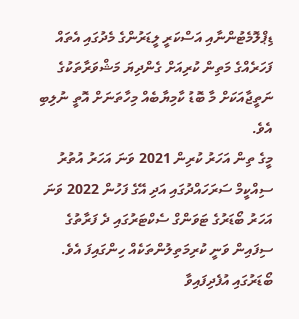ޑިޕްލޮމެޓުންނާއި އަސްކަރީ ލީޑަރުންގެ މެދުގައި އެތައް ފަހަރެއްގެ މަތިން ކުރިއަށް ގެންދިޔަ މަޝްވަރާތަކުގެ ނަތީޖާއަކަށް މާ ބޮޑު ކާމިޔާބެއް މިހާތަނަށް އޮތީ ނުލިބި އެވެ.
މީގެ ތިން އަހަރު ކުރިން 2021 ވަނަ އަހަރު އުތުރު ސިއްކީމް ސަރަހައްދުގައި އަދި އޭގެ ފަހުން 2022 ވަނަ އަހަރު ބޯޑަރުގެ ޓަވަންގް ސެކްޓަރުގައި ދެ ފަރާތުގެ ސިފައިން ވަނީ ކުރިމަތިލުންތަކެއް ހިންގައިފަ އެވެ.
ބޯޑަރުގައި އުފެދިފައިވާ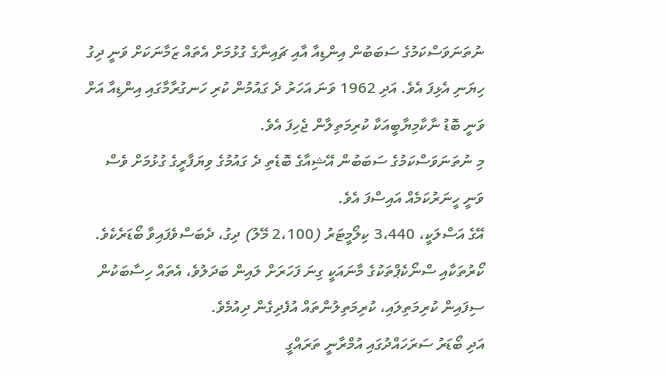ނުތަނަވަސްކަމުގެ ސަބަބުން އިންޑިއާ އާއި ޗައިނާގެ ގުޅުމަށް އެތައް ޒަމާނަކަށް ވަނީ ދިގު ހިޔަނި އެޅިފަ އެވެ. އަދި 1962 ވަނަ އަހަރު ދެ ގައުމުން ކުރި ހަނގުރާމާގައި އިންޑިއާ އަށް ވަނީ ބޮޑު ނާކާމިޔާބީއަކާ ކުރިމަތިލާން ޖެހިފަ އެވެ.
މި ނުތަނަވަސްކަމުގެ ސަބަބުން އޭޝިއާގެ ބޮޑެތި ދެ ގައުމުގެ ވިޔަފާރީގެ ގުޅުމަށް ވެސް ވަނީ ހީނަރުކަމެއް އައިސްފަ އެވެ.
އޭގެ އަސްލަކީ، 3،440 ކިލޯމީޓަރު (2،100 މޭލު) ދިގު، ދެބަސްވެފައިވާ ބޯޑަރެކެވެ. ކޯރުތަކާއި ސްނޯކެޕްތަކުގެ މާނައަކީ ގިނަ ފަހަރަށް ލައިން ބަދަލުވެ، އެތައް ހިސާބަކުން ސިފައިން ކުރިމަތިލައި، ކުރިމަތިލުންތައް އުފެދިގެން ދިއުމެވެ.
އަދި ބޯޑަރު ސަރަހައްދުގައި އުމްރާނީ ތަރައްގީ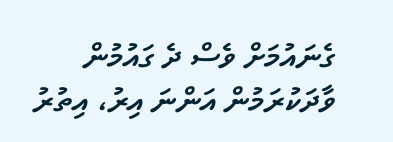ގެނައުމަށް ވެސް ދެ ގައުމުން ވާދަކުރަމުން އަންނަ އިރު، އިތުރު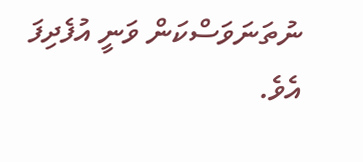ނުތަނަވަސްކަން ވަނީ އުފެދިފަ އެވެ.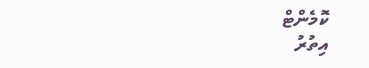ކޮމެންޓް
އިތުރު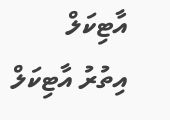އާޓިކަލް
އިތުރު އާޓިކަލް